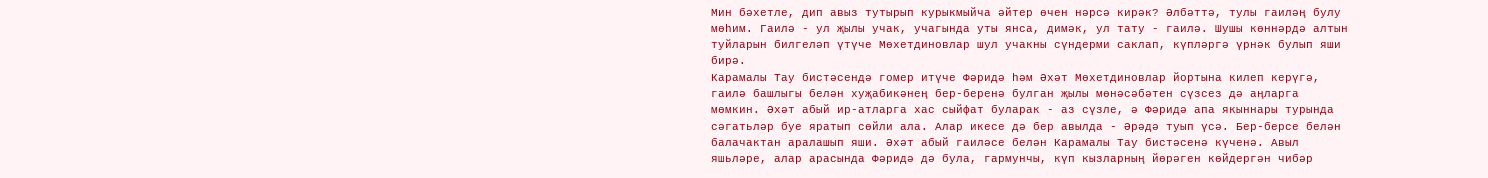Мин бәхетле, дип авыз тутырып курыкмыйча әйтер өчен нәрсә кирәк? Әлбәттә, тулы гаиләң булу мөһим. Гаилә - ул җылы учак, учагында уты янса, димәк, ул тату - гаилә. Шушы көннәрдә алтын туйларын билгеләп үтүче Мөхетдиновлар шул учакны сүндерми саклап, күпләргә үрнәк булып яши бирә.
Карамалы Тау бистәсендә гомер итүче Фәридә һәм Әхәт Мөхетдиновлар йортына килеп керүгә, гаилә башлыгы белән хуҗабикәнең бер-беренә булган җылы мөнәсәбәтен сүзсез дә аңларга мөмкин. Әхәт абый ир-атларга хас сыйфат буларак - аз сүзле, ә Фәридә апа якыннары турында сәгатьләр буе яратып сөйли ала. Алар икесе дә бер авылда - Әрәдә туып үсә. Бер-берсе белән балачактан аралашып яши. Әхәт абый гаиләсе белән Карамалы Тау бистәсенә күченә. Авыл яшьләре, алар арасында Фәридә дә була, гармунчы, күп кызларның йөрәген көйдергән чибәр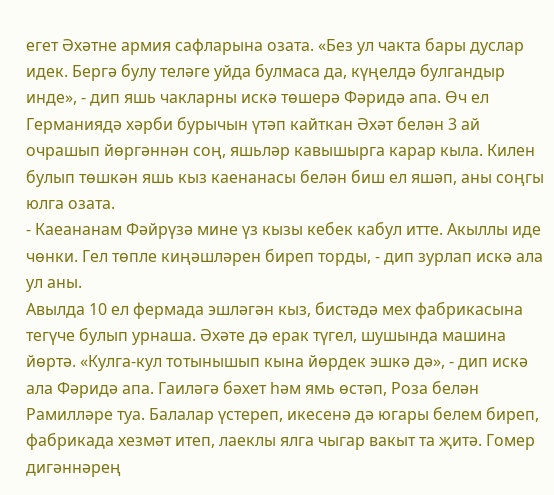егет Әхәтне армия сафларына озата. «Без ул чакта бары дуслар идек. Бергә булу теләге уйда булмаса да, күңелдә булгандыр инде», - дип яшь чакларны искә төшерә Фәридә апа. Өч ел Германиядә хәрби бурычын үтәп кайткан Әхәт белән 3 ай очрашып йөргәннән соң, яшьләр кавышырга карар кыла. Килен булып төшкән яшь кыз каенанасы белән биш ел яшәп, аны соңгы юлга озата.
- Каеананам Фәйрүзә мине үз кызы кебек кабул итте. Акыллы иде чөнки. Гел төпле киңәшләрен биреп торды, - дип зурлап искә ала ул аны.
Авылда 10 ел фермада эшләгән кыз, бистәдә мех фабрикасына тегүче булып урнаша. Әхәте дә ерак түгел, шушында машина йөртә. «Кулга-кул тотынышып кына йөрдек эшкә дә», - дип искә ала Фәридә апа. Гаиләгә бәхет һәм ямь өстәп, Роза белән Рамилләре туа. Балалар үстереп, икесенә дә югары белем биреп, фабрикада хезмәт итеп, лаеклы ялга чыгар вакыт та җитә. Гомер дигәннәрең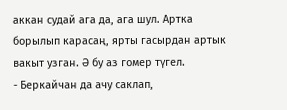аккан судай ага да, ага шул. Артка борылып карасаң, ярты гасырдан артык вакыт узган. Ә бу аз гомер түгел.
- Беркайчан да ачу саклап,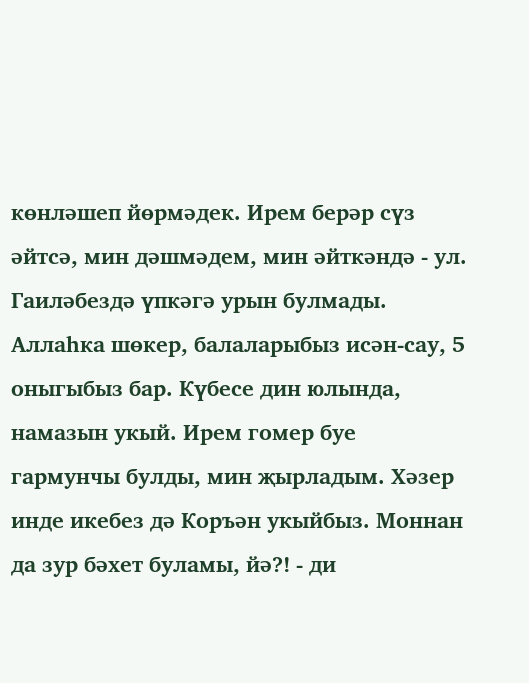көнләшеп йөрмәдек. Ирем берәр сүз әйтсә, мин дәшмәдем, мин әйткәндә - ул. Гаиләбездә үпкәгә урын булмады. Аллаһка шөкер, балаларыбыз исән-сау, 5 оныгыбыз бар. Күбесе дин юлында, намазын укый. Ирем гомер буе гармунчы булды, мин җырладым. Хәзер инде икебез дә Коръән укыйбыз. Моннан да зур бәхет буламы, йә?! - ди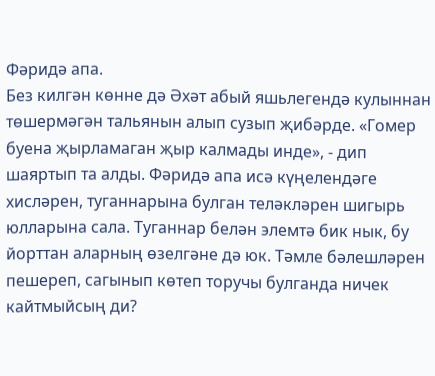Фәридә апа.
Без килгән көнне дә Әхәт абый яшьлегендә кулыннан төшермәгән тальянын алып сузып җибәрде. «Гомер буена җырламаган җыр калмады инде», - дип шаяртып та алды. Фәридә апа исә күңелендәге хисләрен, туганнарына булган теләкләрен шигырь юлларына сала. Туганнар белән элемтә бик нык, бу йорттан аларның өзелгәне дә юк. Тәмле бәлешләрен пешереп, сагынып көтеп торучы булганда ничек кайтмыйсың ди?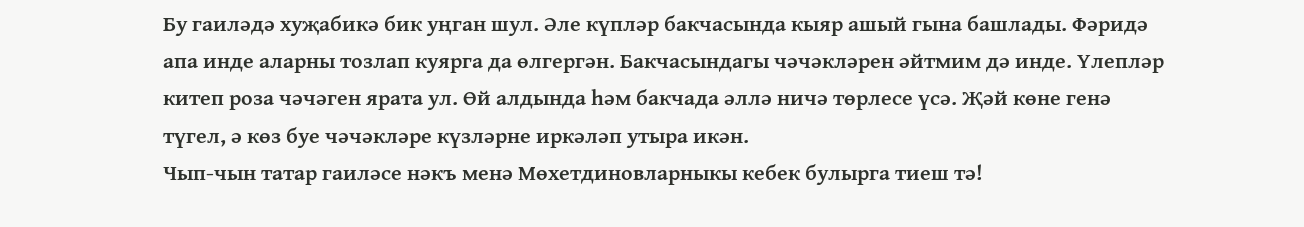Бу гаиләдә хуҗабикә бик уңган шул. Әле күпләр бакчасында кыяр ашый гына башлады. Фәридә апа инде аларны тозлап куярга да өлгергән. Бакчасындагы чәчәкләрен әйтмим дә инде. Үлепләр китеп роза чәчәген ярата ул. Өй алдында һәм бакчада әллә ничә төрлесе үсә. Җәй көне генә түгел, ә көз буе чәчәкләре күзләрне иркәләп утыра икән.
Чып-чын татар гаиләсе нәкъ менә Мөхетдиновларныкы кебек булырга тиеш тә!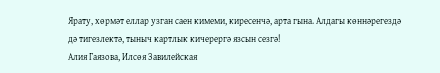Ярату, хөрмәт еллар узган саен кимеми, киресенчә, арта гына. Алдагы көннәрегездә дә тигезлектә, тыныч картлык кичерергә язсын сезгә!
Алия Гаязова, Илсөя Завилейская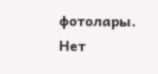фотолары.
Нет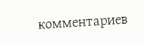комментариев